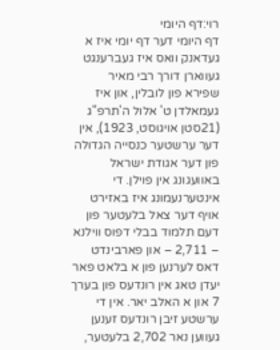רוי:דף היומי
דף היומי דער דף יומי איז א געדאנק וואס איז געברענגט געווארן דורך רבי מאיר שפירא פון לובלין, און איז געמאלדן ט' אלול ה'תרפ"ג (21סטן אויגוסט, 1923), אין דער ערשטער כנסייה הגדולה פון דער אגודת ישראל באוועגונג אין פוילן. די אינטערנעמונג איז באזירט אויף דער צאל בלעטער פון דעם תלמוד בבלי דפוס ווילנא – 2,711 – און פארבינדט דאס לערנען פון א בלאט פאר יעדן טאג אין רונדעס פון בערך 7 און א האלב יאר. אין די ערשטע זיבן רונדעס זענען געווען נאר 2,702 בלעטער,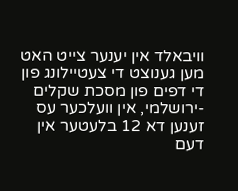וויבאלד אין יענער צייט האט מען גענוצט די צעטיילונג פון די דפים פון מסכת שקלים -ירושלמי, אין וועלכער עס זענען דא 12 בלעטער אין דעם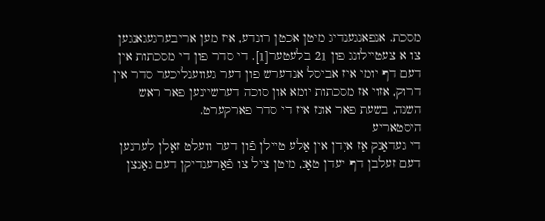מסכת. אנפאנגענדיג מיטן אכטן רונדע, איז מען אריבערגעגאנגען צו א צעטיילונג פון 21 בלעטער[1]. די סדר פון די מסכתות אין דעם דף יומי איז אביסל אנדערש פון דער געווענליכער סדר אין דרוק, אזוי אז מסכתות יומא און סוכה דערשיינען פאר ראש השנה, בשעת פאר אונז איז די סדר פארקערט.
היסטאריע
די געדאַנק אַז איִדן אין אַלע טיילן פֿון דער וועלט זאָלן לערנען דעם זעלבן דף יעדן טאָג, מיטן ציל צו פֿאַרענדיקן דעם גאַנצן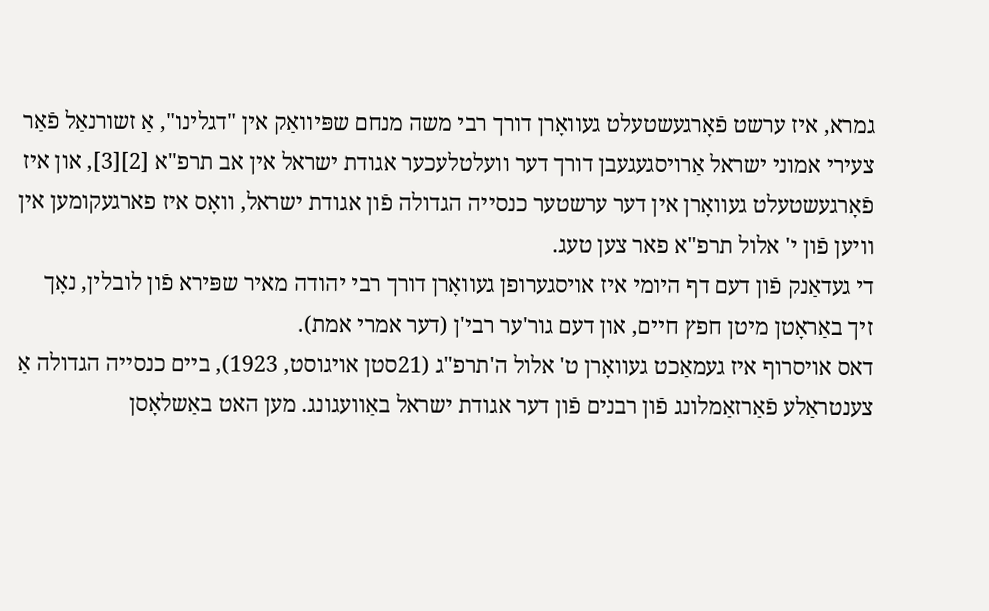גמרא, איז ערשט פֿאָרגעשטעלט געוואָרן דורך רבי משה מנחם שפּיוואַק אין "דגלינו", אַ זשורנאַל פֿאַר צעירי אמוני ישראל אַרויסגעגעבן דורך דער וועלטלעכער אגודת ישראל אין אב תרפ"א [2][3], און איז פֿאָרגעשטעלט געוואָרן אין דער ערשטער כנסייה הגדולה פֿון אגודת ישראל, וואָס איז פארגעקומען אין וויען פֿון י' אלול תרפ"א פאר צען טעג.
די געדאַנק פֿון דעם דף היומי איז אויסגערופן געוואָרן דורך רבי יהודה מאיר שפּירא פֿון לובלין, נאָך זיך באַראָטן מיטן חפץ חיים, און דעם גור'ער רבי'ן (דער אמרי אמת).
דאס אויסרוף איז געמאַכט געוואָרן ט' אלול ה'תרפ"ג (21סטן אויגוסט, 1923), ביים כנסייה הגדולה אַ צענטראַלע פֿאַרזאַמלונג פֿון רבנים פֿון דער אגודת ישראל באַוועגונג. מען האט באַשלאָסן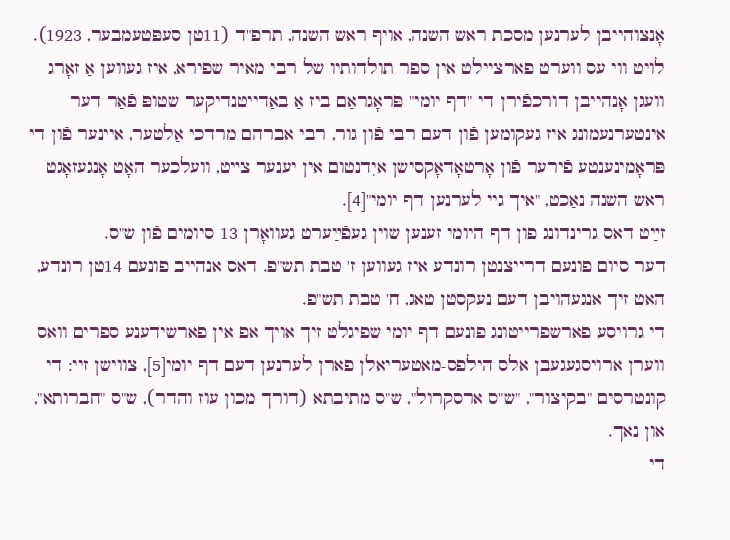אָנצוהייבן לערנען מסכת ראש השנה, אויף ראש השנה, תרפ"ד (11טן סעפּטעמבער, 1923). לויט ווי עס ווערט פארציילט אין ספר תולדותיו של רבי מאיר שפירא, איז געווען אַ זאָרג וועגן אָנהייבן דורכפֿירן די "דף יומי" פּראָגראַם ביז אַ באַדייטנדיקער שטופּ פֿאַר דער אינטערנעמונג איז געקומען פֿון דעם רבי פֿון גור, רבי אברהם מרדכי אַלטער, איינער פֿון די פּראָמינענטע פֿירער פֿון אָרטאָדאָקסישן איִדנטום אין יענער צײט, וועלכער האָט אָנגעזאָגט ראש השנה נאַכט, "איך גיי לערנען דף יומי"[4].
זײַט דאס גרינדונג פון דף היומי זענען שוין געפֿײַערט געוואָרן 13 סיומים פֿון ש"ס.
דער סיום פונעם דרייצנטן רונדע איז געווען ז' טבת תש"פ. דאס אנהייב פונעם 14טן רונדע, האט זיך אנגעהויבן דעם נעקסטן טאג, ח' טבת תש"פ.
די גרויסע פארשפרייטונג פונעם דף יומי שפיגלט זיך אויך אפ אין פארשידענע ספרים וואס ווערן ארויסגעגעבן אלס הילפס-מאטעריאלן פארן לערנען דעם דף יומי[5], צווישן זיי: די קונטרסים "בקיצור", "ש"ס ארסקרול", ש"ס מתיבתא (דורך מכון עוז והדר), ש"ס "חברותא", און נאך.
די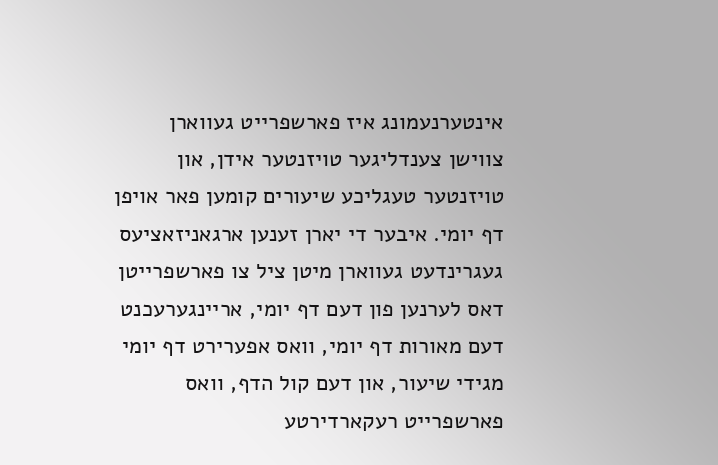אינטערנעמונג איז פארשפרייט געווארן צווישן צענדליגער טויזנטער אידן, און טויזנטער טעגליכע שיעורים קומען פאר אויפן דף יומי. איבער די יארן זענען ארגאניזאציעס געגרינדעט געווארן מיטן ציל צו פארשפרייטן דאס לערנען פון דעם דף יומי, אריינגערעכנט דעם מאורות דף יומי, וואס אפערירט דף יומי מגידי שיעור, און דעם קול הדף, וואס פארשפרייט רעקארדירטע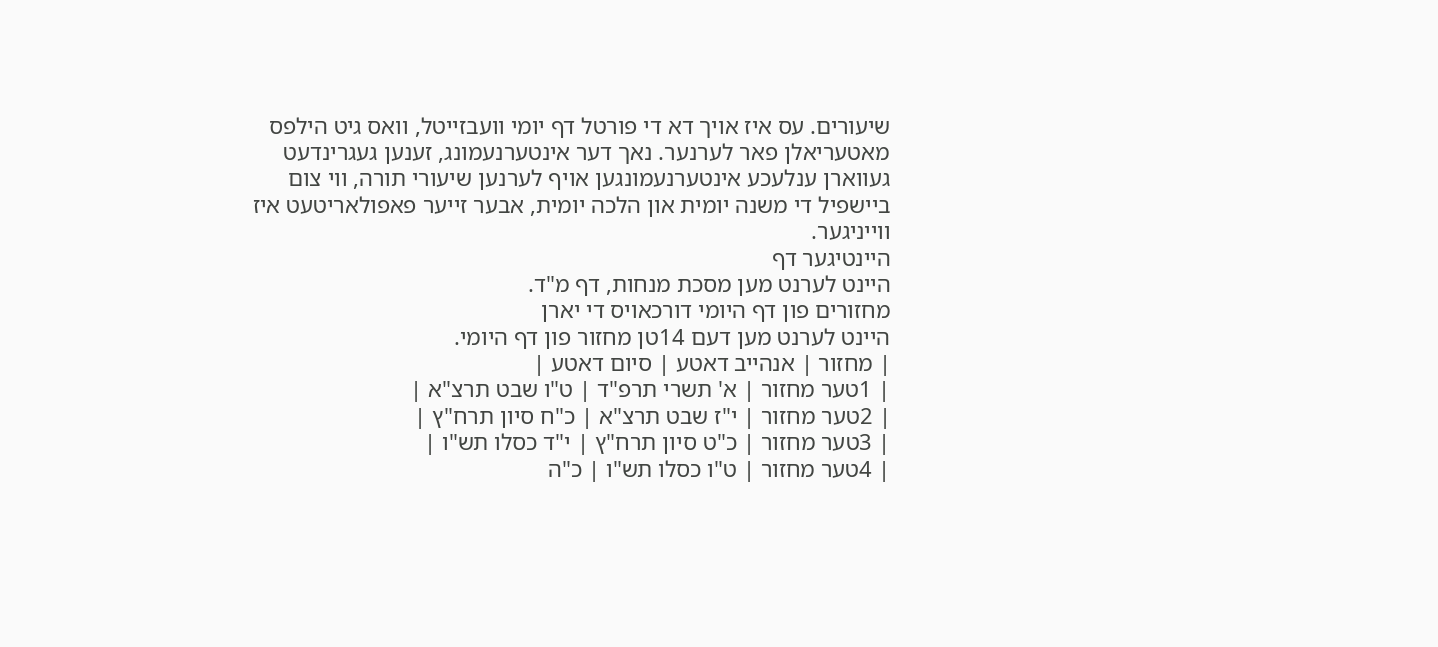שיעורים. עס איז אויך דא די פורטל דף יומי וועבזייטל, וואס גיט הילפס מאטעריאלן פאר לערנער. נאך דער אינטערנעמונג, זענען געגרינדעט געווארן ענלעכע אינטערנעמונגען אויף לערנען שיעורי תורה, ווי צום ביישפיל די משנה יומית און הלכה יומית, אבער זייער פאפולאריטעט איז ווייניגער.
היינטיגער דף
היינט לערנט מען מסכת מנחות, דף מ"ד.
מחזורים פון דף היומי דורכאויס די יארן
היינט לערנט מען דעם 14טן מחזור פון דף היומי.
| מחזור | אנהייב דאטע | סיום דאטע |
| 1טער מחזור | א' תשרי תרפ"ד | ט"ו שבט תרצ"א |
| 2טער מחזור | י"ז שבט תרצ"א | כ"ח סיון תרח"ץ |
| 3טער מחזור | כ"ט סיון תרח"ץ | י"ד כסלו תש"ו |
| 4טער מחזור | ט"ו כסלו תש"ו | כ"ה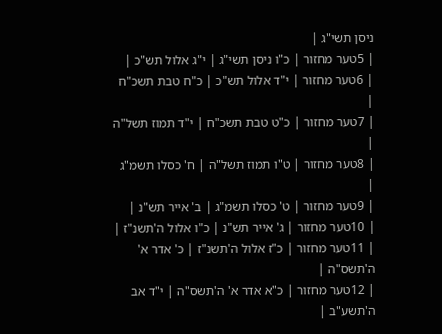ניסן תשי"ג |
| 5טער מחזור | כ"ו ניסן תשי"ג | י"ג אלול תש"כ |
| 6טער מחזור | י"ד אלול תש"כ | כ"ח טבת תשכ"ח |
| 7טער מחזור | כ"ט טבת תשכ"ח | י"ד תמוז תשל"ה |
| 8טער מחזור | ט"ו תמוז תשל"ה | ח' כסלו תשמ"ג |
| 9טער מחזור | ט' כסלו תשמ"ג | ב' אייר תש"נ |
| 10טער מחזור | ג' אייר תש"נ | כ"ו אלול ה'תשנ"ז |
| 11טער מחזור | כ"ז אלול ה'תשנ"ז | כ' אדר א' ה'תשס"ה |
| 12טער מחזור | כ"א אדר א' ה'תשס"ה | י"ד אב ה'תשע"ב |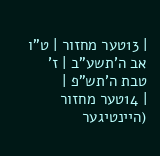| 13טער מחזור | ט"ו אב ה'תשע"ב | ז' טבת ה'תש"פ |
| 14טער מחזור (היינטיגער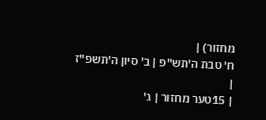מחזור) |
ח' טבת ה'תש"פ | ב' סיון ה'תשפ"ז |
| 15טער מחזור | ג'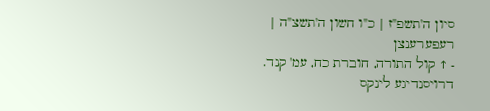סיון ה'תשפ"ז | כ"ו חשון ה'תשצ"ה |
רעפערענצן
- ↑ קול התורה, חוברת כח, עמ' קנד.
דרויסנדיגע לינקס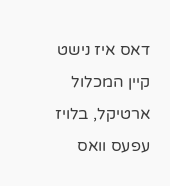דאס איז נישט קיין המכלול ארטיקל, בלויז עפעס וואס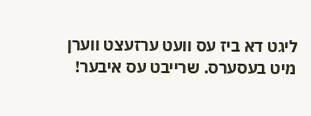ליגט דא ביז עס וועט ערזעצט ווערן מיט בעסערס. שרייבט עס איבער!